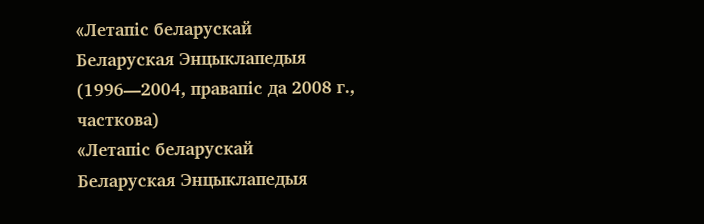«Летапіс беларускай
Беларуская Энцыклапедыя (1996—2004, правапіс да 2008 г., часткова)
«Летапіс беларускай
Беларуская Энцыклапедыя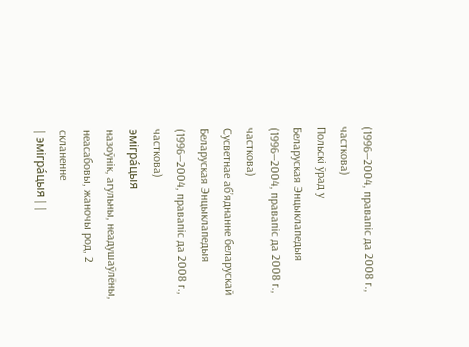(1996—2004, правапіс да 2008 г., часткова)
Польскі ўрад у
Беларуская Энцыклапедыя (1996—2004, правапіс да 2008 г., часткова)
Сусветнае аб’яднанне беларускай
Беларуская Энцыклапедыя (1996—2004, правапіс да 2008 г., часткова)
эмігра́цыя
назоўнік, агульны, неадушаўлёны, неасабовы, жаночы род, 2 скланенне
| эмігра́цыя | |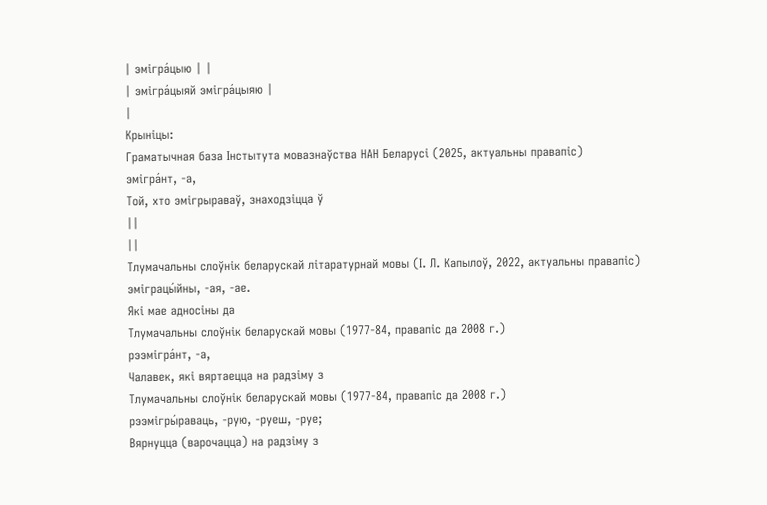| эмігра́цыю | |
| эмігра́цыяй эмігра́цыяю |
|
Крыніцы:
Граматычная база Інстытута мовазнаўства НАН Беларусі (2025, актуальны правапіс)
эмігра́нт, -а,
Той, хто эмігрыраваў, знаходзіцца ў
||
||
Тлумачальны слоўнік беларускай літаратурнай мовы (І. Л. Капылоў, 2022, актуальны правапіс)
эміграцы́йны, ‑ая, ‑ае.
Які мае адносіны да
Тлумачальны слоўнік беларускай мовы (1977-84, правапіс да 2008 г.)
рээмігра́нт, ‑а,
Чалавек, які вяртаецца на радзіму з
Тлумачальны слоўнік беларускай мовы (1977-84, правапіс да 2008 г.)
рээмігры́раваць, ‑рую, ‑руеш, ‑руе;
Вярнуцца (варочацца) на радзіму з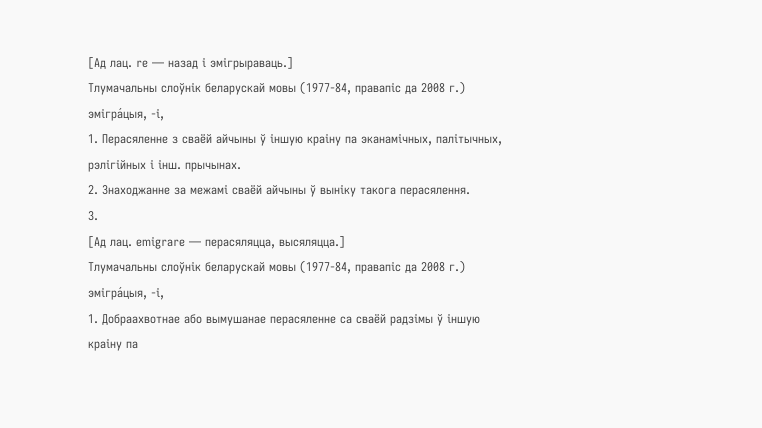[Ад лац. re — назад і эмігрыраваць.]
Тлумачальны слоўнік беларускай мовы (1977-84, правапіс да 2008 г.)
эмігра́цыя, ‑і,
1. Перасяленне з сваёй айчыны ў іншую краіну па эканамічных, палітычных, рэлігійных і інш. прычынах.
2. Знаходжанне за межамі сваёй айчыны ў выніку такога перасялення.
3.
[Ад лац. emigrare — перасяляцца, высяляцца.]
Тлумачальны слоўнік беларускай мовы (1977-84, правапіс да 2008 г.)
эмігра́цыя, -і,
1. Добраахвотнае або вымушанае перасяленне са сваёй радзімы ў іншую краіну па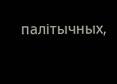палітычных,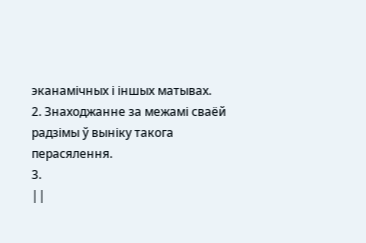эканамічных і іншых матывах.
2. Знаходжанне за межамі сваёй радзімы ў выніку такога перасялення.
3.
||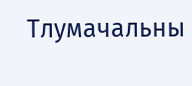Тлумачальны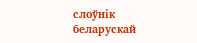слоўнік беларускай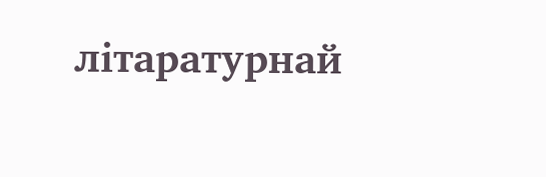літаратурнай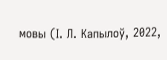мовы (І. Л. Капылоў, 2022,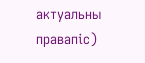актуальны правапіс)